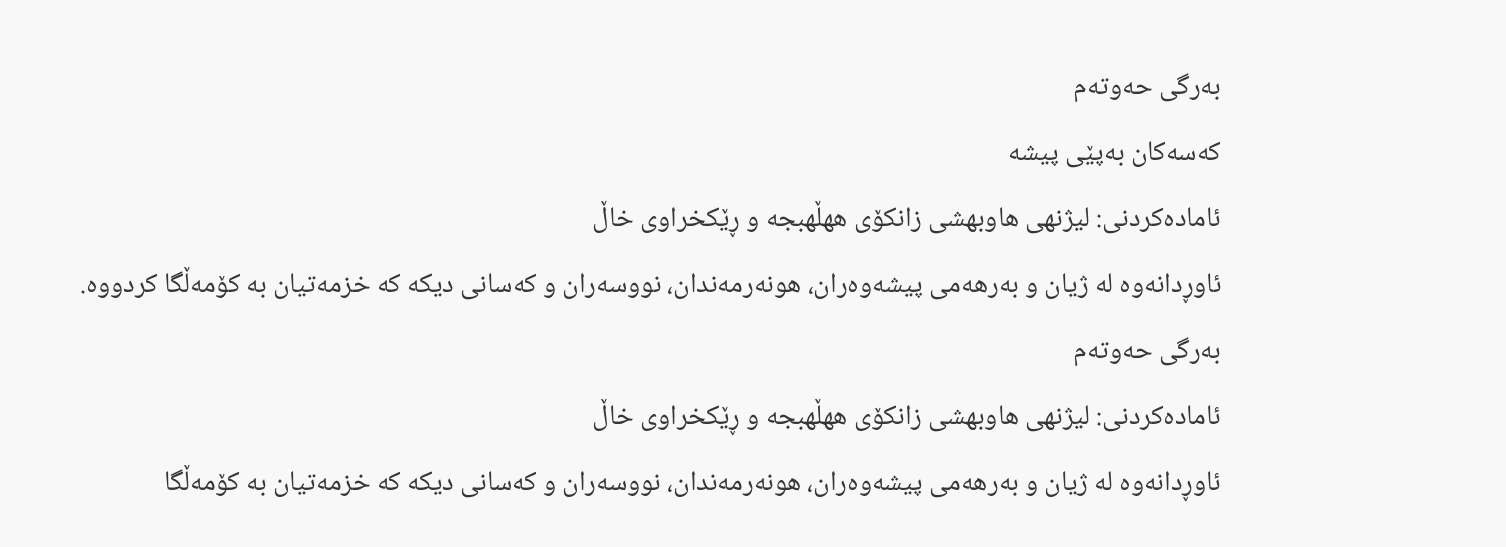بەرگی حەوتەم
کەسەکان بەپێی پیشە
ئامادەکردنی: لیژنهی هاوبهشی زانكۆی ههڵهبجه و ڕێكخراوی خاڵ
ئاوڕدانەوە لە ژیان و بەرهەمی پیشەوەران، هونەرمەندان، نووسەران و کەسانی دیکە کە خزمەتیان بە کۆمەڵگا کردووە.
بەرگی حەوتەم
ئامادەکردنی: لیژنهی هاوبهشی زانكۆی ههڵهبجه و ڕێكخراوی خاڵ
ئاوڕدانەوە لە ژیان و بەرهەمی پیشەوەران، هونەرمەندان، نووسەران و کەسانی دیکە کە خزمەتیان بە کۆمەڵگا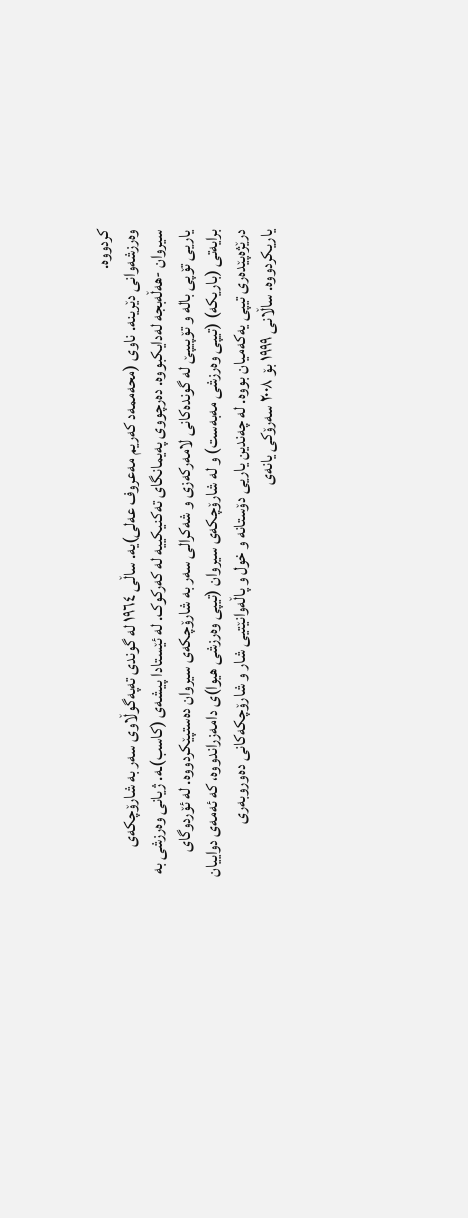کردووە.
وەرزشەوانی دێرینە. ناوی (محەممەد کەریم مەعروف عەلى)یە. ساڵى ١٩٦٤ لە گوندى تەپەگوڵاوى سەر بە شارۆچکەى سیروان -هەڵەبجە لەدایکبووە. دەرچووى پەیمانگاى تەکنیکییە لە کەرکوک. لە ئێستادا پیشەى (کاسب)ـە. ژیانى وەرزشی بە یاریى تۆپى بالە و تۆپیپێ لە گوندەکانی لامەرکەزى و شەکرالى سەر بە شارۆچکەى سیروان دەستپێکردووە. لە ئۆردوگاى برایەتى (باریکە) (تیپى وەرزشى مەبەست) و لە شارۆچکەى سیروان (تیپى وەرزشى هیوا)ی دامەزراندووە، کە ئەمەی دواییان درێژەپێدەرى تیپى یەکەمیان بووە. لە چەندین یاریى دۆستانە و خول و پاڵەوانێتیى شار و شارۆچکەکانى دەوروبەری یاریکردووە. ساڵانی ١٩٩٩ بۆ ٢٠٠٨ سەرۆکى یانەى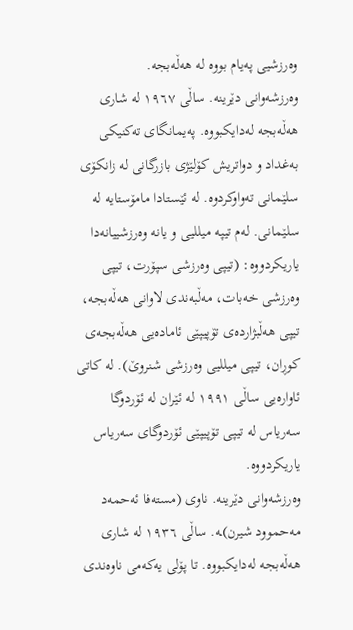وەرزشیى پەیام بووە لە هەڵەبجە.
وەرزشەوانی دێرینە. ساڵی ١٩٦٧ لە شاری هەڵەبجە لەدایکبووە. پەیمانگای تەکنیکی بەغداد و دواتریش کۆلێژی بازرگانی لە زانکۆی سلێمانی تەواوکردوە. لە ئێستادا مامۆستایە لە سلێمانی. لەم تیپە میللیی و یانە وەرزشییانەدا یاریکردووە: (تیپی وەرزشی سپۆرت، تیپی وەرزشی خەبات، مەڵبەندی لاوانی هەڵەبجە، تیپی هەڵبژاردەی تۆپیپێی ئامادەیی هەڵەبجەی کوڕان، تیپی میللیی وەرزشی شنروێ). لە کاتی ئاوارەیی ساڵی ١٩٩١ لە ئێران لە ئۆردوگا سەریاس لە تیپی تۆپیپێی ئۆردوگای سەریاس یاریکردووە.
وەرزشەوانی دێرینە. ناوی (مستەفا ئەحمەد مەحموود شیرن)ـە. ساڵى ١٩٣٦ لە شاری هەڵەبجە لەدایکبووە. تا پۆلى یەکەمى ناوەندى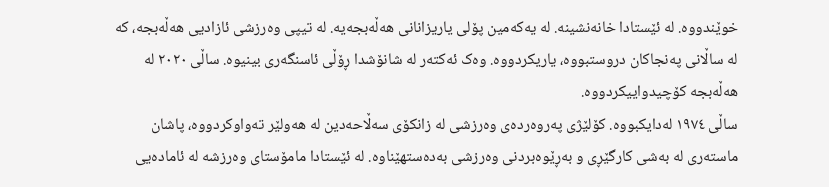خوێندووە. لە ئێستادا خانەنشینە. لە یەکەمین پۆلى یاریزانانى هەڵەبجەیە. لە تیپى وەرزشى ئازادیى هەڵەبجە، کە لە ساڵانى پەنجاکان دروستبووه، یاریکردووە. وەک ئەکتەر لە شانۆشدا ڕۆڵى ئاسنگەرى بینیوە. ساڵی ٢٠٢٠ لە هەڵەبجە کۆچیدواییکردووە.
ساڵی ١٩٧٤ لەدایکبووە. کۆلێژی پەروەردەی وەرزشی لە زانکۆی سەڵاحەدین لە هەولێر تەواوکردووە، پاشان ماستەری لە بەشی کارگێڕی و بەڕێوەبردنی وەرزشی بەدەستهێناوە. لە ئێستادا مامۆستای وەرزشە لە ئامادەیی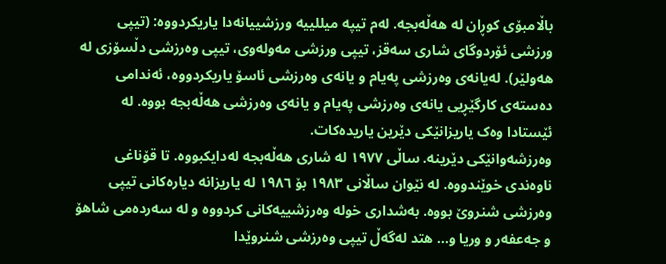باڵامبۆی کوڕان لە هەڵەبجە. لەم تیپە میللییە ورزشییانەدا یاریکردووە: (تیپی ورزشی ئۆردوگای شاری سەقز، تیپی ورزشی مەولەوی، تیپی وەرزشی دڵسۆزی لە هەولێر). لەیانەی وەرزشی پەیام و یانەی وەرزشی ئاسۆ یاریکردووە، ئەندامی دەستەی کارگێڕیی یانەی وەرزشی پەیام و یانەی وەرزشی هەڵەبجە بووە. لە ئێستادا وەک یاریزانێکی دێرین یاریدەکات.
وەرزشەوانێکی دێرینە. ساڵی ١٩٧٧ لە شاری هەڵەبجە لەدایکبووە. تا قۆناغی ناوەندی خوێندووە. لە نێوان ساڵانی ١٩٨٣ بۆ ١٩٨٦ لە یاریزانە دیارەکانی تیپی وەرزشی شنروێ بووە. بەشداری خولە وەرزشییەکانی کردووە و لە سەردەمی شاهۆ و جەعفەر و وریا و... هتد لەگەڵ تیپی وەرزشی شنروێدا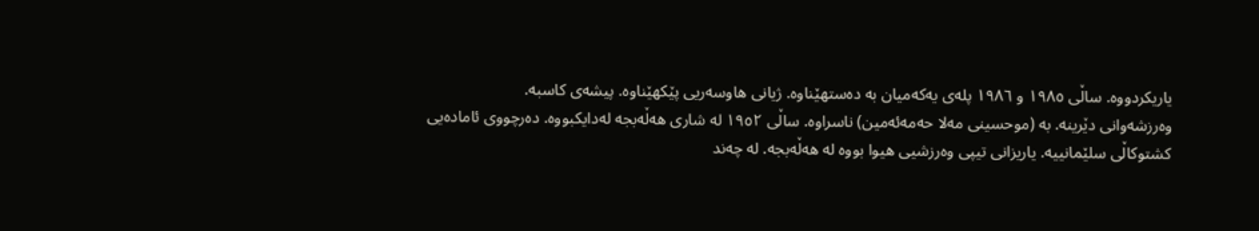یاریکردووە. ساڵی ١٩٨٥ و ١٩٨٦ پلەی یەکەمیان بە دەستهێناوە. ژیانی هاوسەریی پێکهێناوە. پیشەی کاسبە.
وەرزشەوانی دێرینە. بە (موحسینى مەلا حەمەئەمین) ناسراوە. ساڵى ١٩٥٢ لە شاری هەڵەبجە لەدایکبووە. دەرچووى ئامادەیى کشتوکاڵى سلێمانییە. یاریزانى تیپى وەرزشیى هیوا بووە لە هەڵەبجە. لە چەند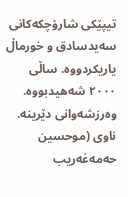تیپێکى شارۆچکەکانى سەیدسادق و خورماڵ یاریکردووە. ساڵی ٢٠٠٠ شەهیدبووە.
وەرزشەوانی دێرینە. ناوی (موحسین حەمەغەریب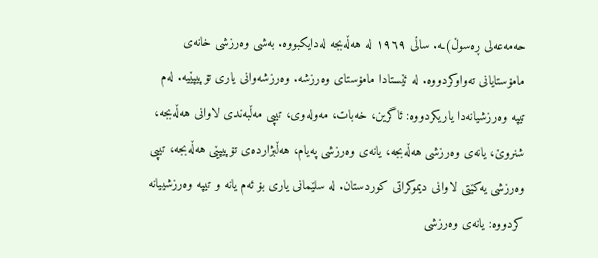حەمەعەلی ڕەسوڵ)ـە. ساڵی ١٩٦٩ لە هەڵەبجە لەدایکبووە. بەشی وەرزشی خانەی مامۆستایانی تەواوکردووە. لە ئێستادا مامۆستای وەرزشە. وەرزشەوانی یاری تۆپیپێیە. لەم تیپە وەرزشیانەدا یاریکردووە: ئاگرین، خەبات، مەولەوی، تیپی مەڵبەندی لاوانی هەڵەبجە، شنروێ، یانەی وەرزشی هەڵەبجە، یانەی وەرزشی پەیام، هەڵبژاردەی تۆپیپێی هەڵەبجە، تیپی وەرزشی یەکێتی لاوانی دیموکراتی کوردستان. لە سلێمانی یاری بۆ ئەم یانە و تیپە وەرزشییانە کردووە: یانەی وەرزشی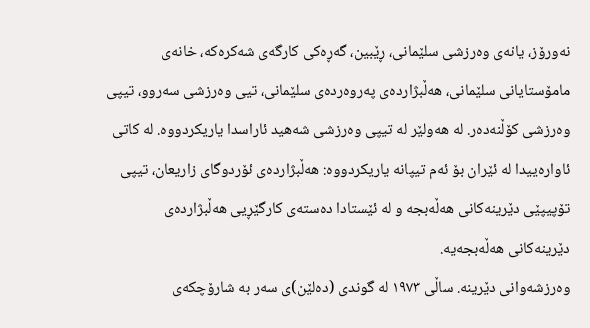نەورۆز، یانەی وەرزشی سلێمانی، ڕێبین، گەڕەکی کارگەی شەکرەکە، خانەی مامۆستایانی سلێمانی، هەڵبژاردەی پەروەردەی سلێمانی، تیی وەرزشی سەروو، تیپی وەرزشی کۆڵنەدەر. لە هەولێر لە تیپی وەرزشی شەهید ئاراسدا یاریکردووە. لە کاتی ئاوارەییدا لە ئێران بۆ ئەم تیپانە یاریکردووە: هەڵبژاردەی ئۆردوگای زاریعان، تیپی تۆپیپێی دێرینەکانی هەڵەبجە و لە ئێستادا دەستەی کارگێڕیی هەڵبژاردەی دێرینەکانی هەڵەبجەیە.
وەرزشەوانی دێرینە. ساڵی ١٩٧٣ لە گوندی (دەلێن)ی سەر بە شارۆچکەی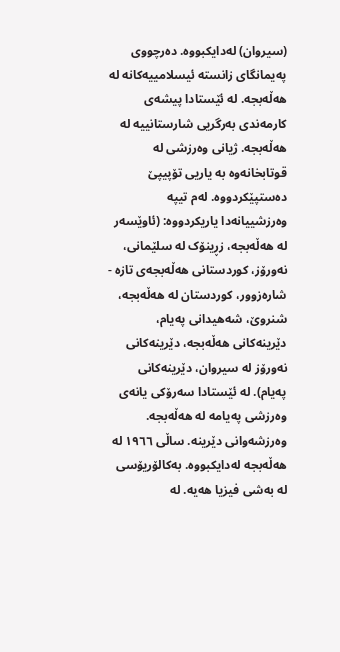(سیروان) لەدایکبووە. دەرچووی پەیمانگای زانستە ئیسلامییەکانە لە هەڵەبجە. لە ئێستادا پیشەی کارمەندی بەرگریی شارستانییە لە هەڵەبجە. ژیانی وەرزشی لە قوتابخانەوە بە یاریی تۆپیپێ دەستپێکردووە. لەم تیپە وەرزشییانەدا یاریکردووە: (ئاوێسەر لە هەڵەبجە، زڕینۆک لە سلێمانی، نەورۆز، کوردستانی هەڵەبجەی تازە - شارەزوور، کوردستان لە هەڵەبجە، شنروێ، شەهیدانی پەیام، دێرینەکانی هەڵەبجە، دێرینەکانی نەورۆز لە سیروان، دێرینەکانی پەیام). لە ئێستادا سەرۆکی یانەی وەرزشی پەیامە لە هەڵەبجە.
وەرزشەوانی دێرینە. ساڵی ١٩٦٦ لە هەڵەبجە لەدایکبووە. بەکالۆریۆسی لە بەشی فیزیا هەیە. لە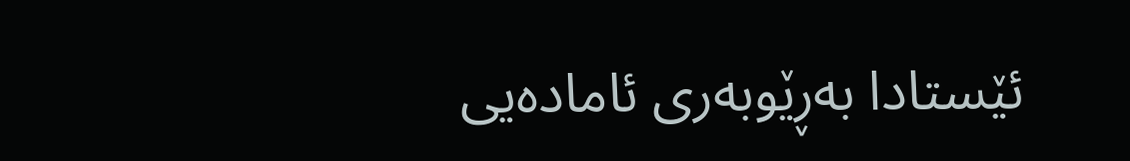ئێستادا بەڕێوبەری ئامادەیی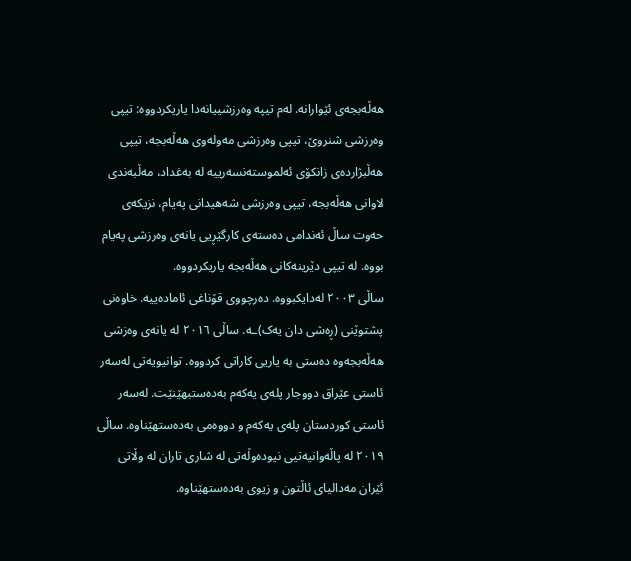هەڵەبجەی ئێوارانە. لەم تیپە وەرزشییانەدا یاریکردووە: تیپی وەرزشی شنروێ، تیپی وەرزشی مەولەوی هەڵەبجە، تیپی هەڵبژاردەی زانکۆی ئەلموستەنسەرییە لە بەغداد، مەڵبەندی لاوانی هەڵەبجە، تیپی وەرزشی شەهیدانی پەیام، نزیکەی حەوت ساڵ ئەندامی دەستەی کارگێڕیی یانەی وەرزشی پەیام بووە. لە تیپی دێرینەکانی هەڵەبجە یاریکردووە.
ساڵی ٢٠٠٣ لەدایکبووە. دەرچووی قۆناغی ئامادەییە. خاوەنی پشتوێنی (ڕەشی دان یەک)ـە. ساڵی ٢٠١٦ لە یانەی وەزشی هەڵەبجەوە دەستی بە یاریی کاراتی کردووە. توانیویەتی لەسەر ئاستی عێراق دووجار پلەی یەکەم بەدەستبهێنێت. لەسەر ئاستی کوردستان پلەی یەکەم و دووەمی بەدەستهێناوە. ساڵی ٢٠١٩ لە پاڵەوانیەتیی نیودەوڵەتی لە شاری تاران لە وڵاتی ئێران مەدالیای ئاڵتون و زیوی بەدەستهێناوە.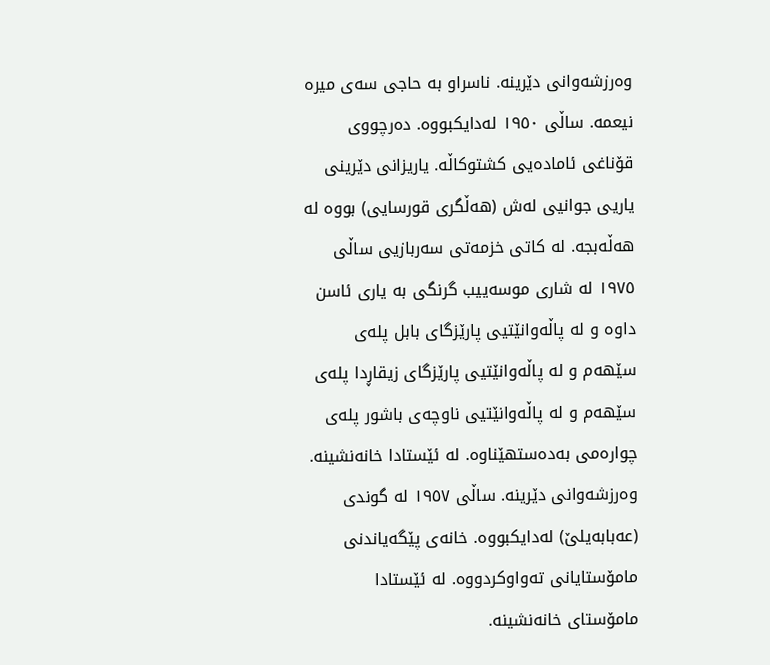وەرزشەوانی دێرینە. ناسراو بە حاجی سەی میرە نیعمە. ساڵی ١٩٥٠ لەدایکبووە. دەرچووی قۆناغی ئامادەیی کشتوکاڵە. یاریزانی دێرینی یاریی جوانیی لەش (هەڵگری قورسایی) بووە لە هەڵەبجە. لە کاتی خزمەتی سەربازیی ساڵی ١٩٧٥ لە شاری موسەییب گرنگی بە یاری ئاسن داوە و لە پاڵەوانێتیی پارێزگای بابل پلەی سێهەم و لە پاڵەوانێتیی پارێزگای زیقاڕدا پلەی سێهەم و لە پاڵەوانێتیی ناوچەی باشور پلەی چوارەمی بەدەستهێناوە. لە ئێستادا خانەنشینە.
وەرزشەوانی دێرینە. ساڵی ١٩٥٧ لە گوندی (عەبابەیلێ) لەدایکبووە. خانەی پێگەیاندنی مامۆستایانی تەواوکردووە. لە ئێستادا مامۆستای خانەنشینە.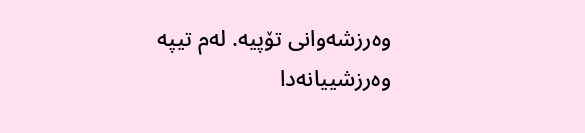وەرزشەوانی تۆپیە. لەم تیپە وەرزشییانەدا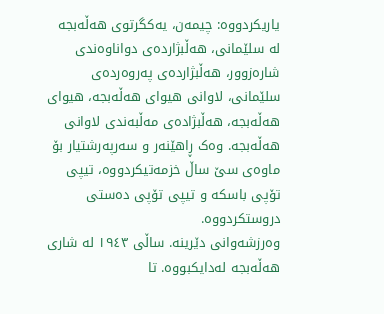یاریکردووە: چیمەن، یەکگرتوی هەڵەبجە لە سلێمانی، هەڵبژاردەی دواناوەندی شارەزوور، هەڵبژاردەی پەروەردەی سلێمانی، لاوانی هیوای هەڵەبجە، هیوای هەڵەبجە، هەڵبژادەی مەڵبەندی لاوانی هەڵەبجە. وەک ڕاهێنەر و سەرپەرشتیار بۆ ماوەی سێ ساڵ خزمەتیکردووە، تیپی تۆپی باسکە و تیپی تۆپی دەستی دروستکردووە.
وەرزشەوانی دێرینە. ساڵى ١٩٤٣ لە شاری هەڵەبجە لەدایکبووە. تا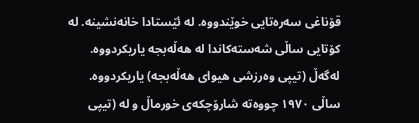قۆناغی سەرەتایى خوێندووە. لە ئێستادا خانەنشینە. لە کۆتایى ساڵى شەستەکاندا لە هەڵەبجە یاریکردووە. لەگەڵ (تیپى وەرزشى هیواى هەڵەبجە) یاریکردووە. ساڵى ١٩٧٠ چووەتە شارۆچکەی خورماڵ و لە (تیپى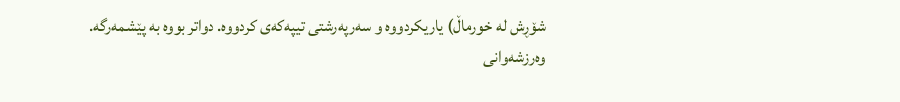شۆڕش لە خورماڵ) یاریکردووە و سەرپەرشتى تیپەکەى کردووە. دواتر بووە بە پێشمەرگە.
وەرزشەوانی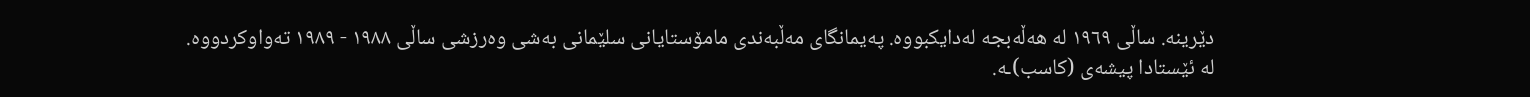دێرینە. ساڵی ١٩٦٩ لە هەڵەبجە لەدایکبووە. پەیمانگای مەڵبەندی مامۆستایانی سلێمانی بەشی وەرزشی ساڵی ١٩٨٨ - ١٩٨٩ تەواوکردووە. لە ئێستادا پیشەی (کاسب)ـە.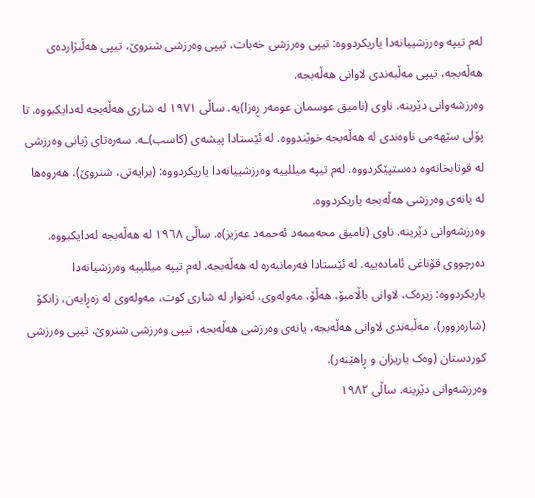لەم تیپە وەرزشییانەدا یاریکردووە: تیپی وەرزشی خەبات، تیپی وەرزشی شنروێ، تیپی هەڵبژاردەی هەڵەبجە، تیپی مەڵبەندی لاوانی هەڵەبجە.
وەرزشەوانی دێرینە. ناوی (نامیق عوسمان عومەر ڕەزا)یە. ساڵی ١٩٧١ لە شاری هەڵەبجە لەدایکبووە. تا پۆلی سێهەمی ناوەندی لە هەڵەبجە خوێندووە. لە ئێستادا پیشەی (کاسب)ـە. سەرەتای ژیانی وەرزشی لە قوتابخانەوە دەستپێکردووە. لەم تیپە میللییە وەرزشییانەدا یاریکردووە: (برایەتی، شنروێ)، هەروەها لە یانەی وەرزشی هەڵەبجە یاریکردووە.
وەرزشەوانی دێرینە. ناوی (نامیق محەممەد ئەحمەد عەزیز)ە. ساڵی ١٩٦٨ لە هەڵەبجە لەدایکبووە. دەرچووی قۆناغی ئامادەییە. لە ئێستادا فەرمانبەرە لە هەڵەبجە. لەم تیپە میللییە وەرزشیانەدا یاریکردووە: زیرەک، لاوانی باڵامبۆ، هەڵۆ، مەولەوی، ئەنوار لە شاری کوت، مەولەوی لە زەڕایەن، زانکۆ (شارەزوور)، مەڵبەندی لاوانی هەڵەبجە، یانەی وەرزشی هەڵەبجە، تیپی وەرزشی شنروێ، تیپی وەرزشی کوردستان (وەک یاریزان و ڕاهێنەر).
وەرزشەوانی دێرینە. ساڵی ١٩٨٢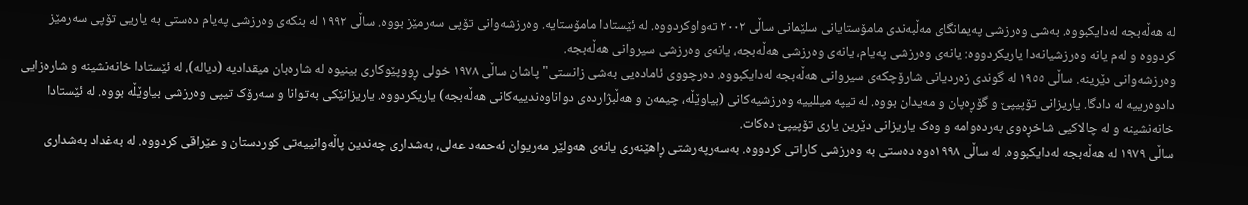لە هەڵەبجە لەدایکبووە. بەشی وەرزشی پەیمانگای مەڵبەندی مامۆستایانی سلێمانی ساڵی ٢٠٠٢ تەواوکردووە. لە ئێستادا مامۆستایە. وەرزشەوانی تۆپی سەرمێز بووە. ساڵی ١٩٩٢ لە بنکەی وەرزشی پەیام دەستی بە یاریی تۆپی سەرمێز کردووە و لەم یانە وەرزشیانەدا یاریکردووە: یانەی وەرزشی پەیام، یانەی وەرزشی هەڵەبجە، یانەی وەرزشی سیروانی هەڵەبجە.
وەرزشەوانی دێرینە. ساڵی ١٩٥٥ لە گوندی زەردیانی شارۆچکەی سیروانی هەڵەبجە لەدایکبووە. دەرچووی ئامادەیی بەشی زانستی" پاشان ساڵی ١٩٧٨ خولی ڕووپێوکاری بینیوە لە شارەبان میقدادیە (دیالە)، لە ئێستادا خانەنشینە و شارەزایی دادوەرییە لە دادگا. یاریزانی تۆپیپێ و گۆڕەپان و مەیدان بووە. لە تیپە میللییە وەرزشیەکانی (بیاوێڵە، چیمەن و هەڵبژاردەی دواناوەندییەکانی هەڵەبجە) یاریکردووە. یاریزانێکی بەتوانا و سەرۆک تیپی وەرزشی بیاوێڵە بووە. لە ئێستادا خانەنشینە و لە چالاکیی شاخڕەوی بەردەوامە و وەک یاریزانی دێرین یاری تۆپیپێ دەکات.
ساڵی ١٩٧٩ لە هەڵەبجە لەدایکبووە. لە ساڵی ١٩٩٨ەوە دەستی بە وەرزشی کاراتی کردووە. بەسەرپەرشتی ڕاهێنەری یانەی هەولێر مەریوان ئەحمەد عەلی، بەشداری چەندین پاڵەوانییەتی کوردستان و عێراقی کردووە. لە بەغداد بەشداری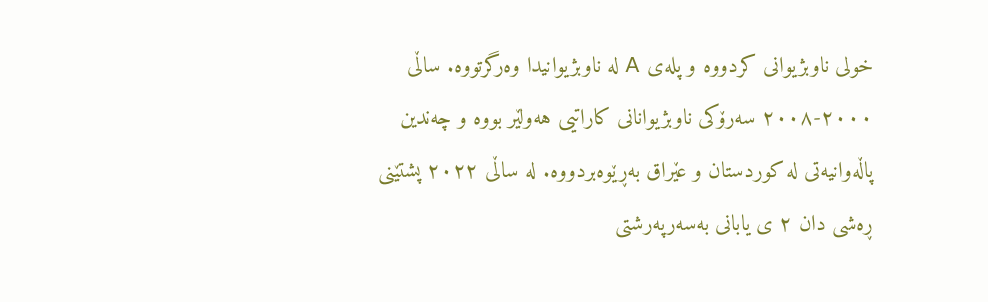خولی ناوبژیوانی کردووە و پلەی A لە ناوبژیوانیدا وەرگرتووە. ساڵی ٢٠٠٠-٢٠٠٨ سەرۆکی ناوبژیوانانی کاراتیی هەولێر بووە و چەندین پاڵەوانیەتی لە کوردستان و عێراق بەڕێوەبردووە. لە ساڵی ٢٠٢٢ پشتێنی ڕەشی دان ٢ ی یابانی بەسەرپەرشتی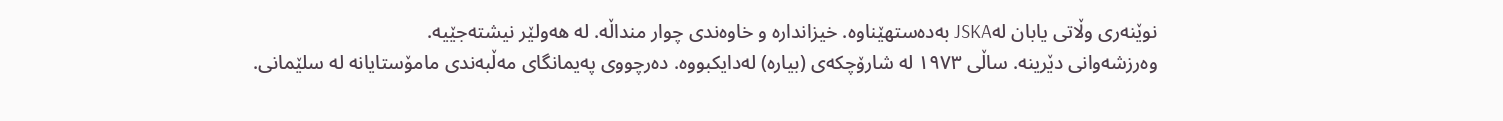نوێنەری وڵاتی یابان لەJSKA بەدەستهێناوە. خیزاندارە و خاوەندی چوار منداڵە. لە هەولێر نیشتەجێیە.
وەرزشەوانی دێرینە. ساڵی ١٩٧٣ لە شارۆچکەی (بیارە) لەدایکبووە. دەرچووی پەیمانگای مەڵبەندی مامۆستایانە لە سلێمانی.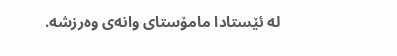لە ئێستادا مامۆستای وانەی وەرزشە.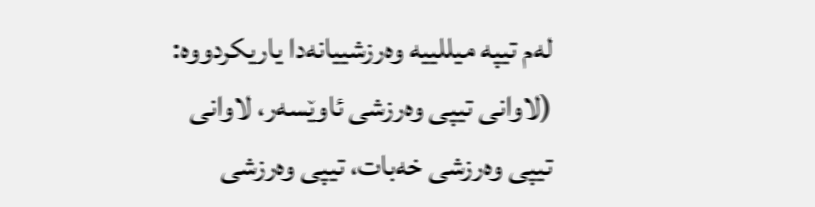لەم تیپە میللییە وەرزشییانەدا یاریکردووە: (لاوانی تیپی وەرزشی ئاوێسەر، لاوانی تیپی وەرزشی خەبات، تیپی وەرزشی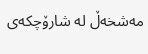مەشخەڵ لە شارۆچکەی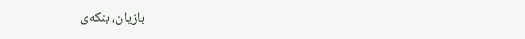بازیان، بنکەی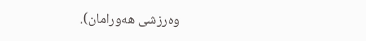وەرزشی هەورامان).